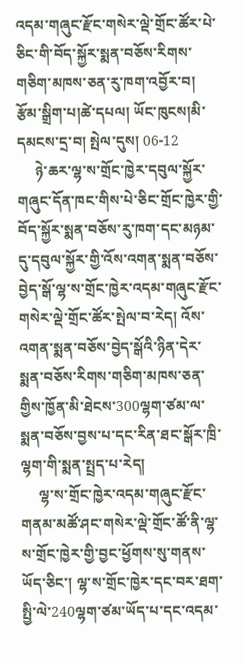འདམ་གཞུང་རྫོང་གསེར་ལྡེ་གྲོང་ཚོར་པེ་ཅིང་གི་བོད་སྐྱོར་སྨན་བཅོས་རིགས་གཅིག་མཁས་ཅན་རུ་ཁག་འབྱོར་བ།
རྩོམ་སྒྲིག་པ།ཚེ་དཔལ། ཡོང་ཁུངས།མི་དམངས་དྲ་བ། སྤེལ་དུས། 06-12
     ཉེ་ཆར་ལྷ་ས་གྲོང་ཁྱེར་དབུལ་སྐྱོར་གཞུང་དོན་ཁང་གིས་པེ་ཅིང་གྲོང་ཁྱེར་གྱི་བོད་སྐྱོར་སྨན་བཅོས་རུ་ཁག་དང་མཉམ་དུ་དབུལ་སྐྱོར་གྱི་འོས་འགན་སྨན་བཅོས་བྱེད་སྒོ་ལྷ་ས་གྲོང་ཁྱེར་འདམ་གཞུང་རྫོང་གསེར་ལྡེ་གྲོང་ཚོར་སྤེལ་བ་རེད། འོས་འགན་སྨན་བཅོས་བྱེད་སྒོའི་ཉིན་དེར་སྨན་བཅོས་རིགས་གཅིག་མཁས་ཅན་གྱིས་ཁྱོན་མི་ཐེངས་300ལྷག་ཙམ་ལ་སྨན་བཅོས་བྱས་པ་དང་རིན་ཐང་སྒོར་ཁྲི་ལྷག་གི་སྨན་སྤྲད་པ་རེད།
     ལྷ་ས་གྲོང་ཁྱེར་འདམ་གཞུང་རྫོང་གནམ་མཚོ་ཤང་གསེར་ལྡེ་གྲོང་ཚོ་ནི་ལྷ་ས་གྲོང་ཁྱེར་གྱི་བྱང་ཕྱོགས་སུ་གནས་ཡོད་ཅིང་། ལྷ་ས་གྲོང་ཁྱེར་དང་བར་ཐག་སྤྱི་ལེ་240ལྷག་ཙམ་ཡོད་པ་དང་འདམ་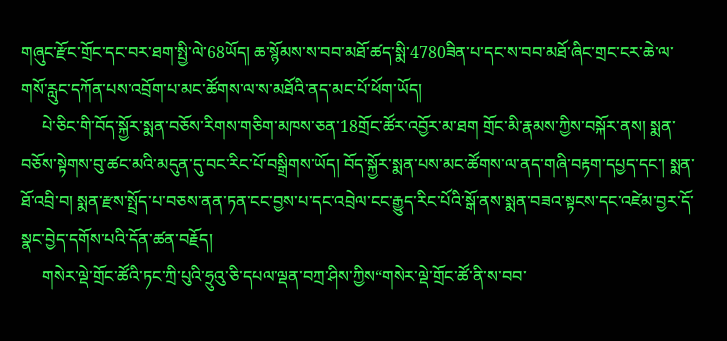གཞུང་རྫོང་གྲོང་དང་བར་ཐག་སྤྱི་ལེ་68ཡོད། ཆ་སྙོམས་ས་བབ་མཐོ་ཚད་སྨི་4780ཟིན་པ་དང་ས་བབ་མཐོ་ཞིང་གྲང་ངར་ཆེ་ལ་གསོ་རླུང་དཀོན་པས་འབྲོག་པ་མང་ཚོགས་ལ་ས་མཐོའི་ནད་མང་པོ་ཕོག་ཡོད།
     པེ་ཅིང་གི་བོད་སྐྱོར་སྨན་བཅོས་རིགས་གཅིག་མཁས་ཅན་18གྲོང་ཚོར་འབྱོར་མ་ཐག གྲོང་མི་རྣམས་ཀྱིས་བསྐོར་ནས། སྨན་བཅོས་སྟེགས་བུ་ཚང་མའི་མདུན་དུ་བང་རིང་པོ་བསྒྲིགས་ཡོད། བོད་སྐྱོར་སྨན་པས་མང་ཚོགས་ལ་ནད་གཞི་བརྟག་དཔྱད་དང་། སྨན་ཐོ་འབྲི་བ། སྨན་རྫས་སྤྲོད་པ་བཅས་ནན་ཏན་ངང་བྱས་པ་དང་འབྲེལ་ངང་རྒྱུད་རིང་པོའི་སྒོ་ནས་སྨན་བཟའ་སྟངས་དང་འཛེམ་བྱར་དོ་སྣང་བྱེད་དགོས་པའི་དོན་ཚན་བརྗོད།
     གསེར་ལྡེ་གྲོང་ཚོའི་ཏང་ཀྲི་པུའི་ཧྲུའུ་ཅི་དཔལ་ལྡན་བཀྲ་ཤིས་ཀྱིས“གསེར་ལྡེ་གྲོང་ཚོ་ནི་ས་བབ་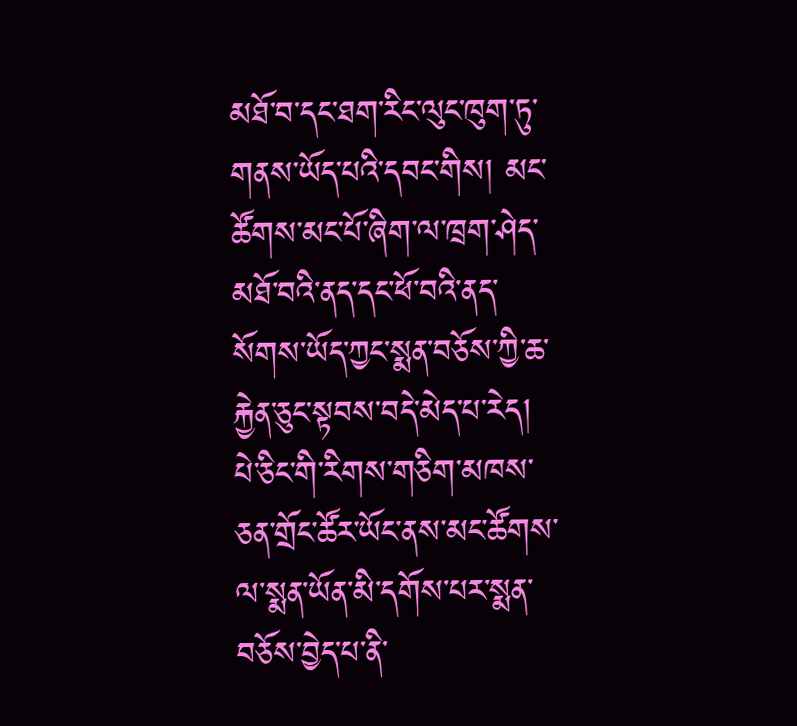མཐོ་བ་དང་ཐག་རིང་ལུང་ཁུག་ཏུ་གནས་ཡོད་པའི་དབང་གིས། མང་ཚོགས་མང་པོ་ཞིག་ལ་ཁྲག་ཤེད་མཐོ་བའི་ནད་དང་ཕོ་བའི་ནད་སོགས་ཡོད་ཀྱང་སྨན་བཅོས་ཀྱི་ཆ་རྐྱེན་ཅུང་སྟབས་བདེ་མེད་པ་རེད། པེ་ཅིང་གི་རིགས་གཅིག་མཁས་ཅན་གྲོང་ཚོར་ཡོང་ནས་མང་ཚོགས་ལ་སྨན་ཡོན་མི་དགོས་པར་སྨན་བཅོས་བྱེད་པ་ནི་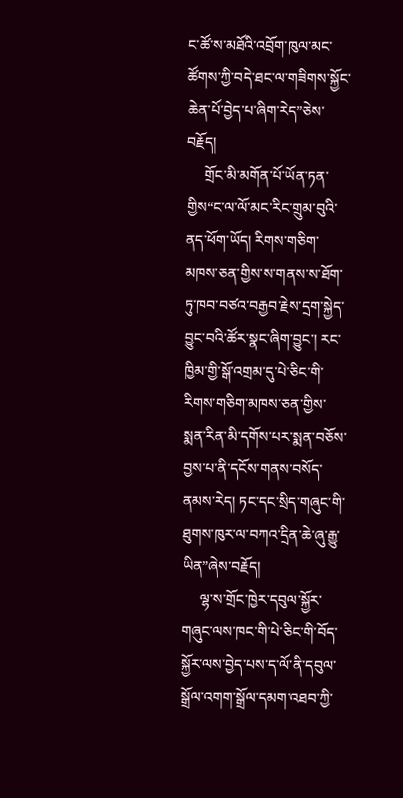ང་ཚོ་ས་མཐོའི་འབྲོག་ཁུལ་མང་ཚོགས་ཀྱི་བདེ་ཐང་ལ་གཟིགས་སྐྱོང་ཆེན་པོ་བྱེད་པ་ཞིག་རེད”ཅེས་བརྗོད།
     གྲོང་མི་མགོན་པོ་ཡོན་ཏན་གྱིས“ང་ལ་ལོ་མང་རིང་གྲུམ་བུའི་ནད་ཕོག་ཡོད། རིགས་གཅིག་མཁས་ཅན་གྱིས་ས་གནས་ས་ཐོག་ཏུ་ཁབ་བཙའ་བརྒྱབ་རྗེས་དྲག་སྐྱེད་བྱུང་བའི་ཚོར་སྣང་ཞིག་བྱུང་། རང་ཁྱིམ་གྱི་སྒོ་འགྲམ་དུ་པེ་ཅིང་གི་རིགས་གཅིག་མཁས་ཅན་གྱིས་སྨན་རིན་མི་དགོས་པར་སྨན་བཅོས་བྱས་པ་ནི་དངོས་གནས་བསོད་ནམས་རེད། ཏང་དང་སྲིད་གཞུང་གི་ཐུགས་ཁུར་ལ་བཀའ་དྲིན་ཆེ་ཞུ་རྒྱུ་ཡིན”ཞེས་བརྗོད།
     ལྷ་ས་གྲོང་ཁྱེར་དབུལ་སྐྱོར་གཞུང་ལས་ཁང་གི་པེ་ཅིང་གི་བོད་སྐྱོར་ལས་བྱེད་པས་ད་ལོ་ནི་དབུལ་སྒྲོལ་འགག་སྒྲོལ་དམག་འཐབ་ཀྱི་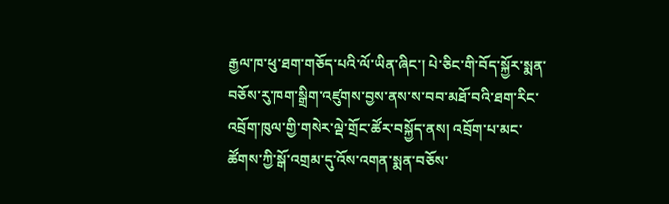རྒྱལ་ཁ་ཕུ་ཐག་གཅོད་པའི་ལོ་ཡིན་ཞིང་། པེ་ཅིང་གི་བོད་སྐྱོར་སྨན་བཅོས་རུ་ཁག་སྒྲིག་འཛུགས་བྱས་ནས་ས་བབ་མཐོ་བའི་ཐག་རིང་འབྲོག་ཁུལ་གྱི་གསེར་ལྡེ་གྲོང་ཚོར་བསྐྱོད་ནས། འབྲོག་པ་མང་ཚོགས་ཀྱི་སྒོ་འགྲམ་དུ་འོས་འགན་སྨན་བཅོས་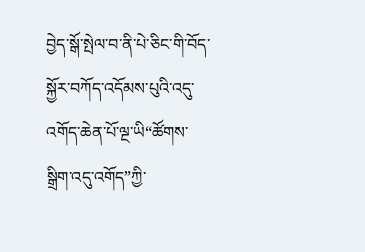བྱེད་སྒོ་སྤེལ་བ་ནི་པེ་ཅིང་གི་བོད་སྐྱོར་བཀོད་འདོམས་པུའི་འདུ་འགོད་ཆེན་པོ་ལྔ་ཡི“ཚོགས་སྒྲིག་འདུ་འགོད”ཀྱི་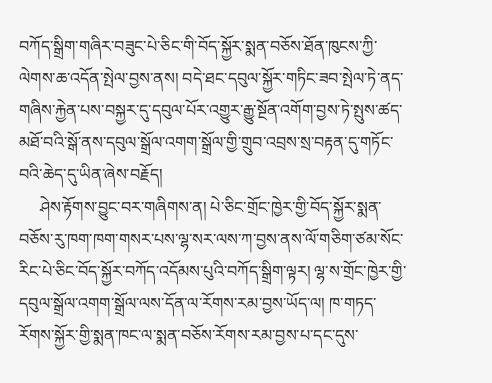བཀོད་སྒྲིག་གཞིར་བཟུང་པེ་ཅིང་གི་བོད་སྐྱོར་སྨན་བཅོས་ཐོན་ཁུངས་ཀྱི་ལེགས་ཆ་འདོན་སྤེལ་བྱས་ནས། བདེ་ཐང་དབུལ་སྐྱོར་གཏིང་ཟབ་སྤེལ་ཏེ་ནད་གཞིས་རྐྱེན་པས་བསྐྱར་དུ་དབུལ་པོར་འགྱུར་རྒྱུ་སྔོན་འགོག་བྱས་ཏེ་སྤུས་ཚད་མཐོ་བའི་སྒོ་ནས་དབུལ་སྒྲོལ་འགག་སྒྲོལ་གྱི་གྲུབ་འབྲས་སྲ་བརྟན་དུ་གཏོང་བའི་ཆེད་དུ་ཡིན་ཞེས་བརྗོད།
     ཤེས་རྟོགས་བྱུང་བར་གཞིགས་ན། པེ་ཅིང་གྲོང་ཁྱེར་གྱི་བོད་སྐྱོར་སྨན་བཅོས་རུ་ཁག་ཁག་གསར་པས་ལྷ་སར་ལས་ཀ་བྱས་ནས་ལོ་གཅིག་ཙམ་སོང་རིང་པེ་ཅིང་བོད་སྐྱོར་བཀོད་འདོམས་པུའི་བཀོད་སྒྲིག་ལྟར། ལྷ་ས་གྲོང་ཁྱེར་གྱི་དབུལ་སྒྲོལ་འགག་སྒྲོལ་ལས་དོན་ལ་རོགས་རམ་བྱས་ཡོད་ལ། ཁ་གཏད་རོགས་སྐྱོར་གྱི་སྨན་ཁང་ལ་སྨན་བཅོས་རོགས་རམ་བྱས་པ་དང་དུས་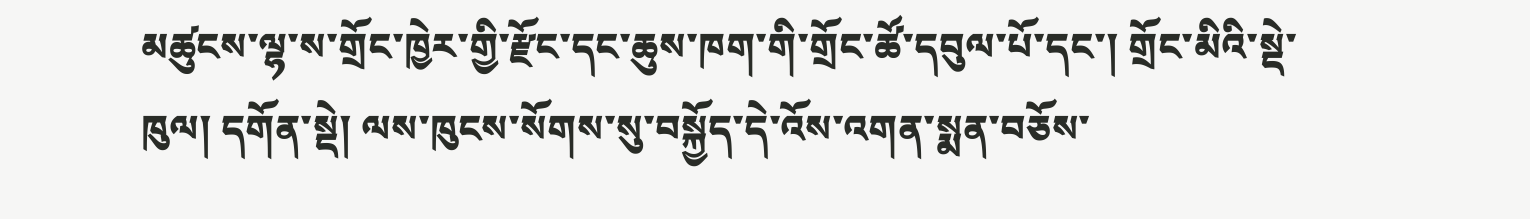མཚུངས་ལྷ་ས་གྲོང་ཁྱེར་གྱི་རྫོང་དང་ཆུས་ཁག་གི་གྲོང་ཚོ་དབུལ་པོ་དང་། གྲོང་མིའི་སྡེ་ཁུལ། དགོན་སྡེ། ལས་ཁུངས་སོགས་སུ་བསྐྱོད་དེ་འོས་འགན་སྨན་བཅོས་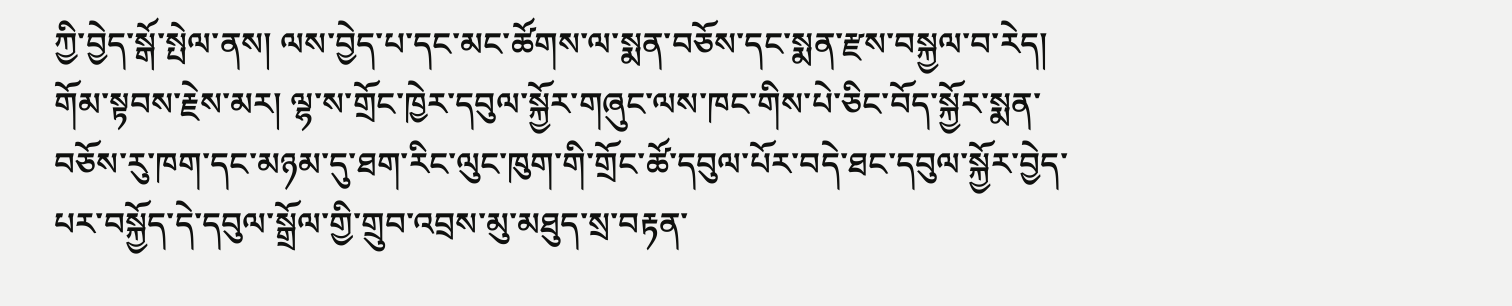ཀྱི་བྱེད་སྒོ་སྤེལ་ནས། ལས་བྱེད་པ་དང་མང་ཚོགས་ལ་སྨན་བཅོས་དང་སྨན་རྫས་བསྐྱལ་བ་རེད། གོམ་སྟབས་རྗེས་མར། ལྷ་ས་གྲོང་ཁྱེར་དབུལ་སྐྱོར་གཞུང་ལས་ཁང་གིས་པེ་ཅིང་བོད་སྐྱོར་སྨན་བཅོས་རུ་ཁག་དང་མཉམ་དུ་ཐག་རིང་ལུང་ཁུག་གི་གྲོང་ཚོ་དབུལ་པོར་བདེ་ཐང་དབུལ་སྐྱོར་བྱེད་པར་བསྐྱོད་དེ་དབུལ་སྒྲོལ་གྱི་གྲུབ་འབྲས་མུ་མཐུད་སྲ་བརྟན་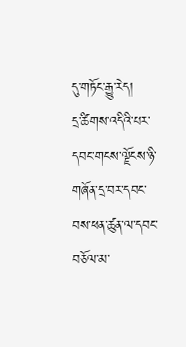དུ་གཏོང་རྒྱུ་རེད།
དྲ་ཚིགས་འདིའི་པར་དབང་གངས་ལྗོངས་ཉི་གཞོན་དྲ་བར་དབང་བས་ཕན་ཚུན་ལ་དབང་བཅོལ་མ་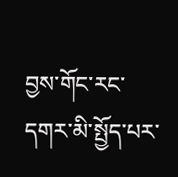བྱས་གོང་རང་དགར་མི་སྤྱོད་པར་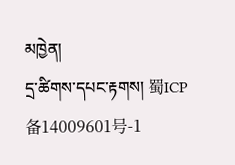མཁྱེན།
དྲ་ཚིགས་དཔང་རྟགས། 蜀ICP备14009601号-1